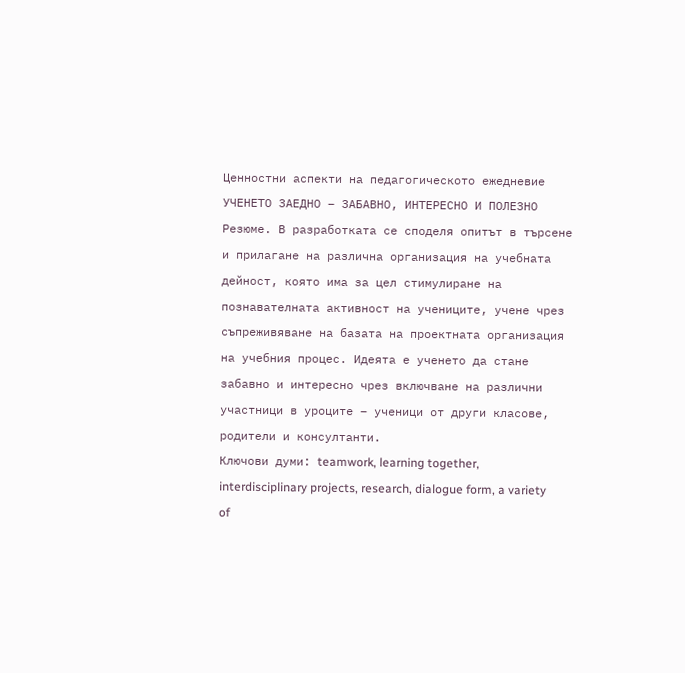Ценностни аспекти на педагогическото ежедневие
УЧЕНЕТО ЗАЕДНО – ЗАБАВНО, ИНТЕРЕСНО И ПОЛЕЗНО
Резюме. В разработката се споделя опитът в търсене и прилагане на различна организация на учебната дейност, която има за цел стимулиране на познавателната активност на учениците, учене чрез съпреживяване на базата на проектната организация на учебния процес. Идеята е ученето да стане забавно и интересно чрез включване на различни участници в уроците – ученици от други класове, родители и консултанти.
Ключови думи: teamwork, learning together, interdisciplinary projects, research, dialogue form, a variety of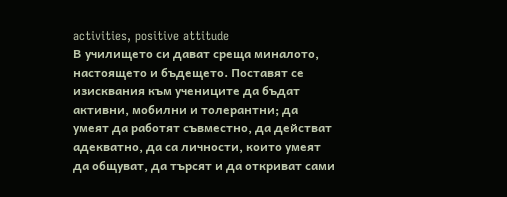activities, positive attitude
В училището си дават среща миналото, настоящето и бъдещето. Поставят се изисквания към учениците да бъдат активни, мобилни и толерантни; да умеят да работят съвместно, да действат адекватно, да са личности, които умеят да общуват, да търсят и да откриват сами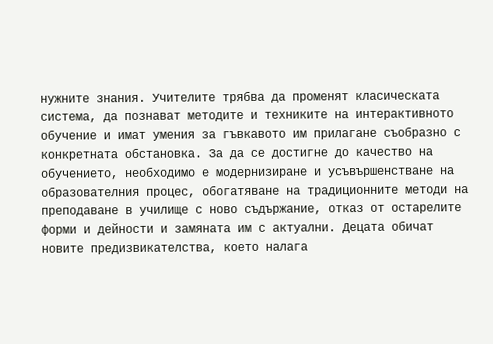нужните знания. Учителите трябва да променят класическата система, да познават методите и техниките на интерактивното обучение и имат умения за гъвкавото им прилагане съобразно с конкретната обстановка. За да се достигне до качество на обучението, необходимо е модернизиране и усъвършенстване на образователния процес, обогатяване на традиционните методи на преподаване в училище с ново съдържание, отказ от остарелите форми и дейности и замяната им с актуални. Децата обичат новите предизвикателства, което налага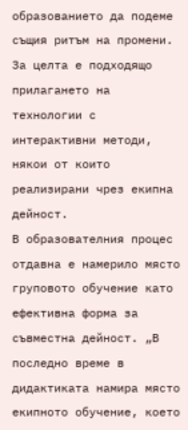образованието да подеме същия ритъм на промени. За целта е подходящо прилагането на технологии с интерактивни методи, някои от които реализирани чрез екипна дейност.
В образователния процес отдавна е намерило място груповото обучение като ефективна форма за съвместна дейност. „В последно време в дидактиката намира място екипното обучение, което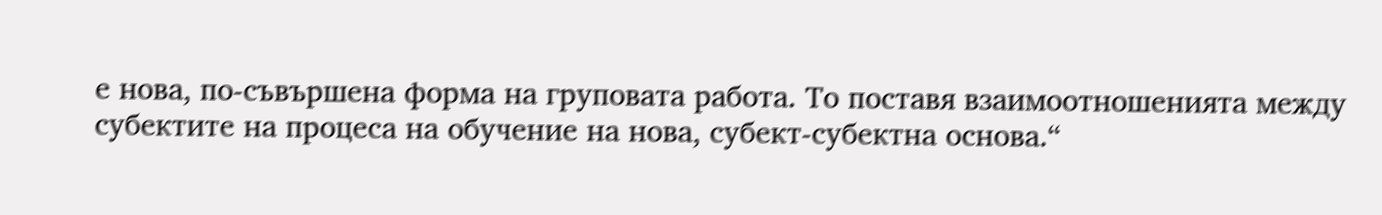е нова, по-съвършена форма на груповата работа. То поставя взаимоотношенията между субектите на процеса на обучение на нова, субект-субектна основа.“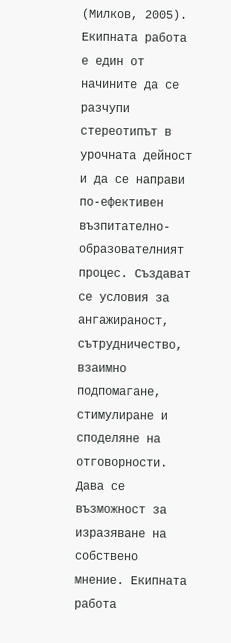(Милков, 2005).
Екипната работа е един от начините да се разчупи стереотипът в урочната дейност и да се направи по-ефективен възпитателно-образователният процес. Създават се условия за ангажираност, сътрудничество, взаимно подпомагане, стимулиране и споделяне на отговорности. Дава се възможност за изразяване на собствено мнение. Екипната работа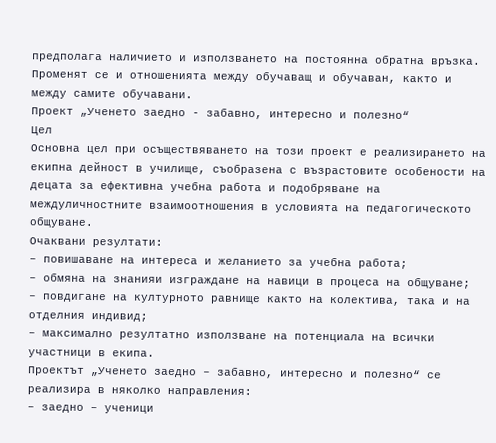предполага наличието и използването на постоянна обратна връзка. Променят се и отношенията между обучаващ и обучаван, както и между самите обучавани.
Проект „Ученето заедно - забавно, интересно и полезно“
Цел
Основна цел при осъществяването на този проект е реализирането на екипна дейност в училище, съобразена с възрастовите особености на децата за ефективна учебна работа и подобряване на междуличностните взаимоотношения в условията на педагогическото общуване.
Очаквани резултати:
– повишаване на интереса и желанието за учебна работа;
– обмяна на знанияи изграждане на навици в процеса на общуване;
– повдигане на културното равнище както на колектива, така и на отделния индивид;
– максимално резултатно използване на потенциала на всички участници в екипа.
Проектът „Ученето заедно – забавно, интересно и полезно“ се реализира в няколко направления:
– заедно – ученици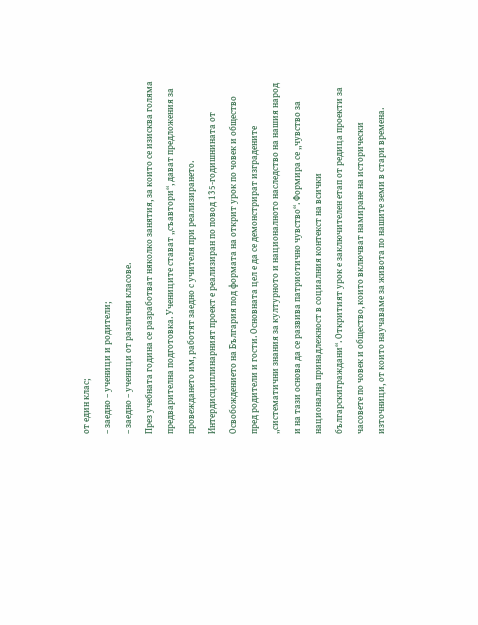от един клас;
– заедно – ученици и родители;
– заедно – ученици от различни класове.
През учебната година се разработват няколко занятия, за които се изисква голяма предварителна подготовка. Учениците стават „съавтори“, дават предложения за провеждането им, работят заедно с учителя при реализирането.
Интердисциплинарният проект е реализиран по повод 135-годишнината от Освобождението на България под формата на открит урок по човек и общество пред родители и гости. Основната цел е да се демонстрират изградените „систематични знания за културното и националното наследство на нашия народ и на тази основа да се развива патриотично чувство“. Формира се „чувство за национална принадлежност в социалния контекст на всички българскиграждани“. Откритият урок е заключителен етап от редица проекти за часовете по човек и общество, които включват намиране на исторически източници, от които научаваме за живота по нашите земи в стари времена.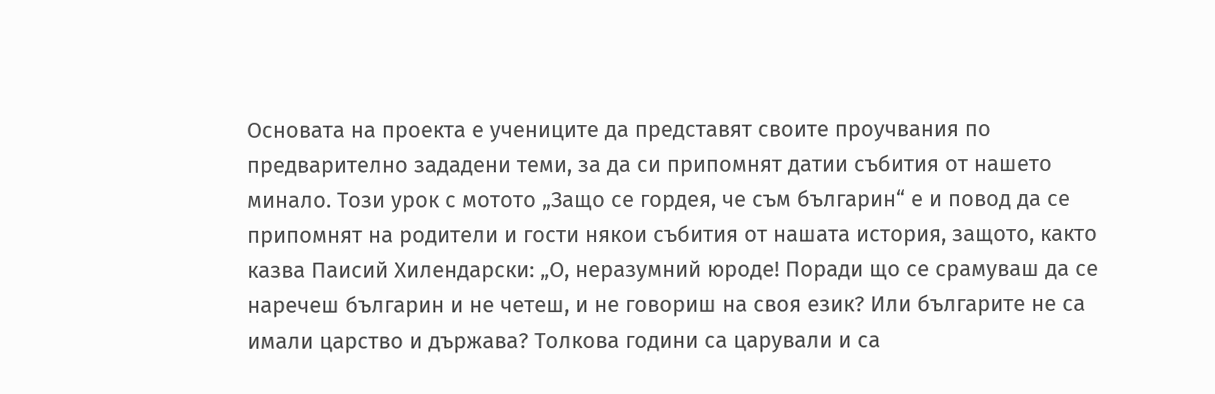Основата на проекта е учениците да представят своите проучвания по предварително зададени теми, за да си припомнят датии събития от нашето минало. Този урок с мотото „Защо се гордея, че съм българин“ е и повод да се припомнят на родители и гости някои събития от нашата история, защото, както казва Паисий Хилендарски: „О, неразумний юроде! Поради що се срамуваш да се наречеш българин и не четеш, и не говориш на своя език? Или българите не са имали царство и държава? Толкова години са царували и са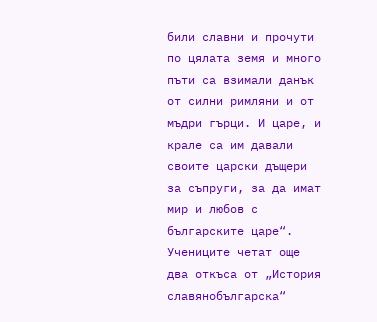били славни и прочути по цялата земя и много пъти са взимали данък от силни римляни и от мъдри гърци. И царе, и крале са им давали своите царски дъщери за съпруги, за да имат мир и любов с българските царе“. Учениците четат още два откъса от „История славянобългарска“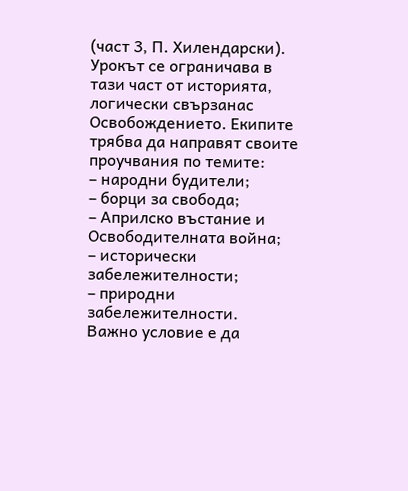(част 3, П. Хилендарски).
Урокът се ограничава в тази част от историята, логически свързанас Освобождението. Екипите трябва да направят своите проучвания по темите:
– народни будители;
– борци за свобода;
– Априлско въстание и Освободителната война;
– исторически забележителности;
– природни забележителности.
Важно условие е да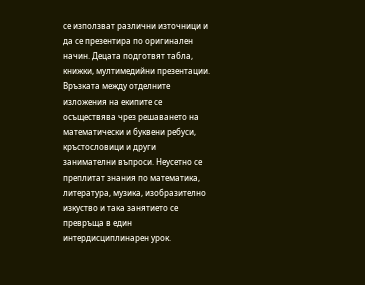се използват различни източници и да се презентира по оригинален начин. Децата подготвят табла, книжки, мултимедийни презентации. Връзката между отделните изложения на екипите се осъществява чрез решаването на математически и буквени ребуси, кръстословици и други занимателни въпроси. Неусетно се преплитат знания по математика, литература, музика, изобразително изкуство и така занятието се превръща в един интердисциплинарен урок.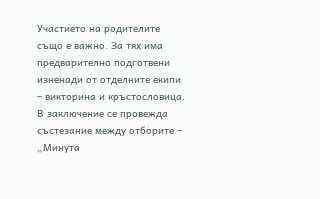Участието на родителите също е важно. За тях има предварително подготвени изненади от отделните екипи – викторина и кръстословица.
В заключение се провежда състезание между отборите – „Минута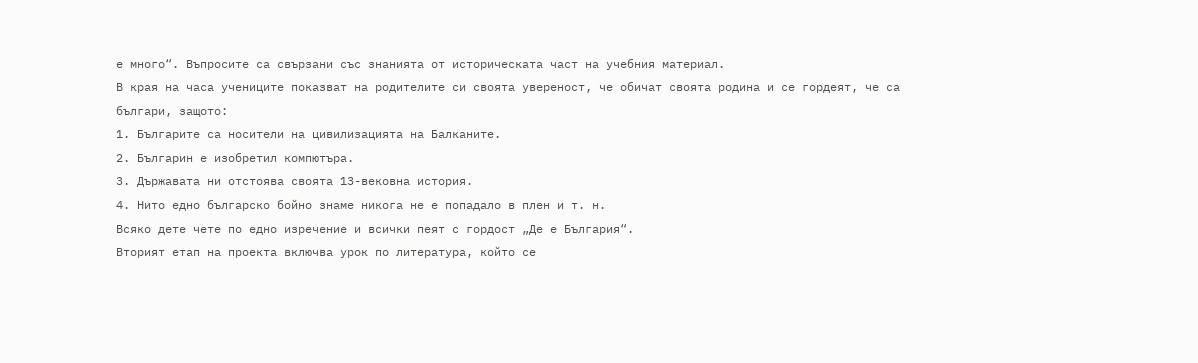е много“. Въпросите са свързани със знанията от историческата част на учебния материал.
В края на часа учениците показват на родителите си своята увереност, че обичат своята родина и се гордеят, че са българи, защото:
1. Българите са носители на цивилизацията на Балканите.
2. Българин е изобретил компютъра.
3. Държавата ни отстоява своята 13-вековна история.
4. Нито едно българско бойно знаме никога не е попадало в плен и т. н.
Всяко дете чете по едно изречение и всички пеят с гордост „Де е България“.
Вторият етап на проекта включва урок по литература, който се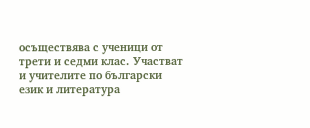осъществява с ученици от трети и седми клас. Участват и учителите по български език и литература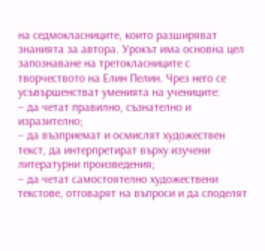на седмокласниците, които разширяват знанията за автора. Урокът има основна цел запознаване на третокласниците с творчеството на Елин Пелин. Чрез него се усъвършенстват уменията на учениците:
– да четат правилно, съзнателно и изразително;
– да възприемат и осмислят художествен текст, да интерпретират върху изучени литературни произведения;
– да четат самостоятелно художествени текстове, отговарят на въпроси и да споделят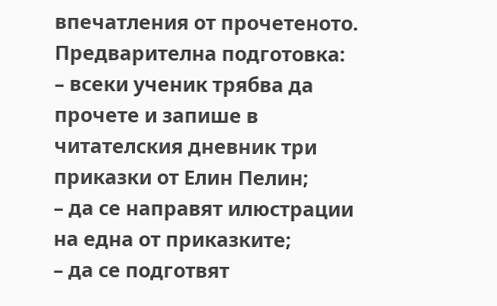впечатления от прочетеното.
Предварителна подготовка:
– всеки ученик трябва да прочете и запише в читателския дневник три приказки от Елин Пелин;
– да се направят илюстрации на една от приказките;
– да се подготвят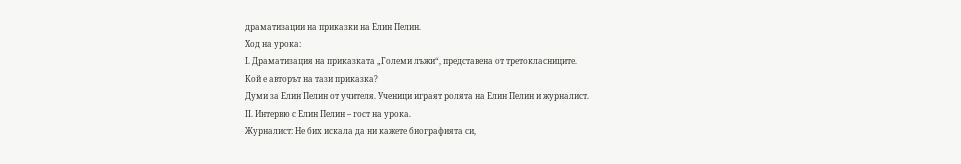драматизации на приказки на Елин Пелин.
Ход на урока:
І. Драматизация на приказката „Големи лъжи“, представена от третокласниците.
Кой е авторът на тази приказка?
Думи за Елин Пелин от учителя. Ученици играят ролята на Елин Пелин и журналист.
ІІ. Интервю с Елин Пелин – гост на урока.
Журналист: Не бих искала да ни кажете биографията си,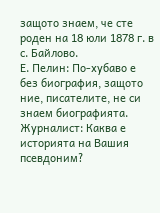защото знаем, че сте роден на 18 юли 1878 г. в с. Байлово.
Е. Пелин: По-хубаво е без биография, защото ние, писателите, не си знаем биографията.
Журналист: Каква е историята на Вашия псевдоним?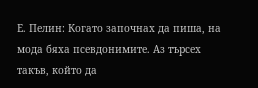Е. Пелин: Когато започнах да пиша, на мода бяха псевдонимите. Аз търсех такъв, който да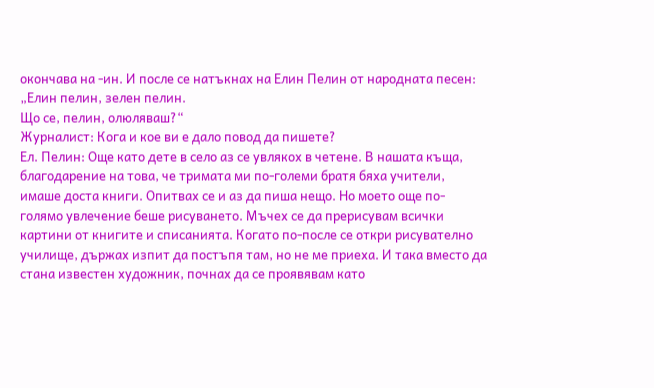окончава на -ин. И после се натъкнах на Елин Пелин от народната песен:
„Елин пелин, зелен пелин.
Що се, пелин, олюляваш?“
Журналист: Кога и кое ви е дало повод да пишете?
Ел. Пелин: Още като дете в село аз се увлякох в четене. В нашата къща, благодарение на това, че тримата ми по-големи братя бяха учители, имаше доста книги. Опитвах се и аз да пиша нещо. Но моето още по-голямо увлечение беше рисуването. Мъчех се да прерисувам всички картини от книгите и списанията. Когато по-после се откри рисувателно училище, държах изпит да постъпя там, но не ме приеха. И така вместо да стана известен художник, почнах да се проявявам като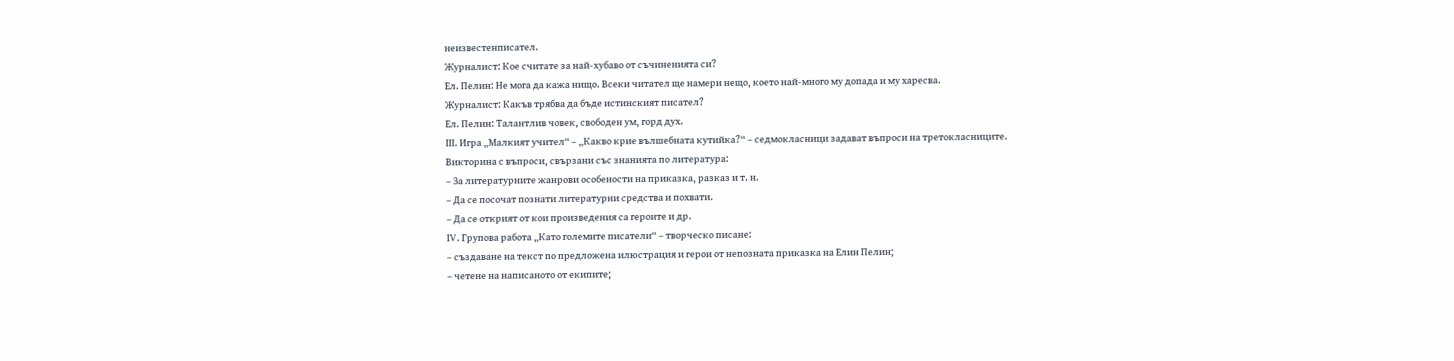неизвестенписател.
Журналист: Кое считате за най-хубаво от съчиненията си?
Ел. Пелин: Не мога да кажа нищо. Всеки читател ще намери нещо, което най-много му допада и му харесва.
Журналист: Какъв трябва да бъде истинският писател?
Ел. Пелин: Талантлив човек, свободен ум, горд дух.
ІІІ. Игра „Малкият учител“ – „Какво крие вълшебната кутийка?“ – седмокласници задават въпроси на третокласниците.
Викторина с въпроси, свързани със знанията по литература:
– За литературните жанрови особености на приказка, разказ и т. н.
– Да се посочат познати литературни средства и похвати.
– Да се открият от кои произведения са героите и др.
ІV. Групова работа „Като големите писатели“ – творческо писане:
– създаване на текст по предложена илюстрация и герои от непозната приказка на Елин Пелин;
– четене на написаното от екипите;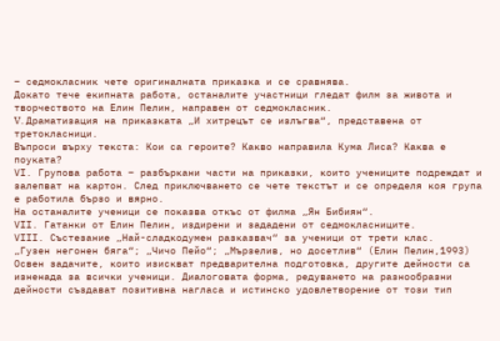– седмокласник чете оригиналната приказка и се сравнява.
Докато тече екипната работа, останалите участници гледат филм за живота и творчеството на Елин Пелин, направен от седмокласник.
V. Драматизация на приказката „И хитрецът се излъгва“, представена от третокласници.
Въпроси върху текста: Кои са героите? Какво направила Кума Лиса? Каква е поуката?
VІ. Групова работа – разбъркани части на приказки, които учениците подреждат и залепват на картон. След приключването се чете текстът и се определя коя група е работила бързо и вярно.
На останалите ученици се показва откъс от филма „Ян Бибиян“.
VІІ. Гатанки от Елин Пелин, издирени и зададени от седмокласниците.
VІІІ. Състезание „Най-сладкодумен разказвач“ за ученици от трети клас.
„Гузен негонен бяга“; „Чичо Пейо“; „Мързелив, но досетлив“ (Елин Пелин,1993)
Освен задачите, които изискват предварителна подготовка, другите дейности са изненада за всички ученици. Диалоговата форма, редуването на разнообразни дейности създават позитивна нагласа и истинско удовлетворение от този тип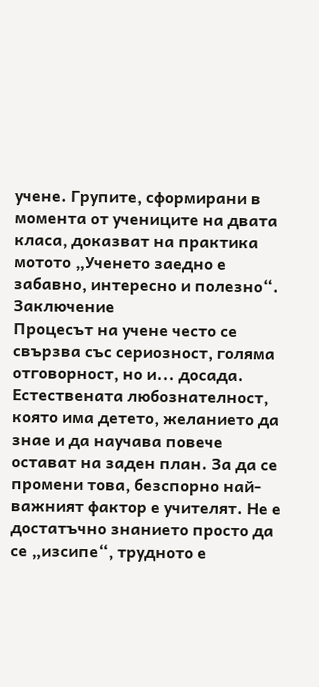учене. Групите, сформирани в момента от учениците на двата класа, доказват на практика мотото „Ученето заедно е забавно, интересно и полезно“.
Заключение
Процесът на учене често се свързва със сериозност, голяма отговорност, но и... досада. Естествената любознателност, която има детето, желанието да знае и да научава повече остават на заден план. За да се промени това, безспорно най-важният фактор е учителят. Не е достатъчно знанието просто да се „изсипе“, трудното е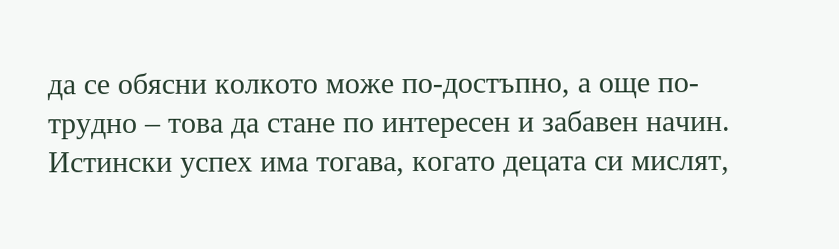да се обясни колкото може по-достъпно, а още по-трудно – това да стане по интересен и забавен начин. Истински успех има тогава, когато децата си мислят,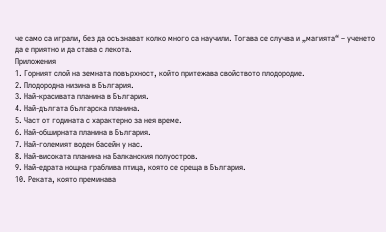че само са играли, без да осъзнават колко много са научили. Тогава се случва и „магията“ – ученето да е приятно и да става с лекота.
Приложения
1. Горният слой на земната повърхност, който притежава свойството плодородие.
2. Плодородна низина в България.
3. Най-красивата планина в България.
4. Най-дългата българска планина.
5. Част от годината с характерно за нея време.
6. Най-обширната планина в България.
7. Най-големият воден басейн у нас.
8. Най-високата планина на Балканския полуостров.
9. Най-едрата нощна граблива птица, която се среща в България.
10. Реката, която преминава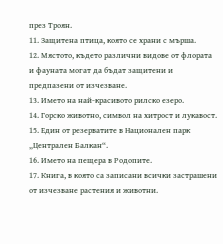през Троян.
11. Защитена птица, която се храни с мърша.
12. Мястото, където различни видове от флората и фауната могат да бъдат защитени и предпазени от изчезване.
13. Името на най-красивото рилско езеро.
14. Горско животно, символ на хитрост и лукавост.
15. Един от резерватите в Национален парк „Централен Балкан“.
16. Името на пещера в Родопите.
17. Книга, в която са записани всички застрашени от изчезване растения и животни.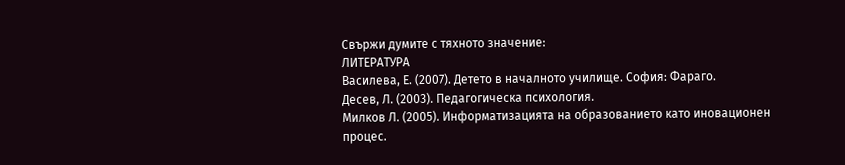Свържи думите с тяхното значение:
ЛИТЕРАТУРА
Василева, Е. (2007). Детето в началното училище. София: Фараго.
Десев, Л. (2003). Педагогическа психология.
Милков Л. (2005). Информатизацията на образованието като иновационен процес.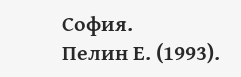София.
Пелин Е. (1993).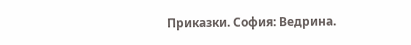Приказки. София: Ведрина.